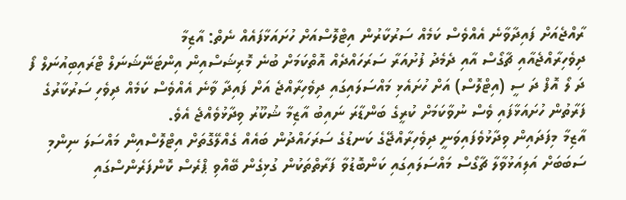ރާއްޖެއަށް ފައިދާވާނެ އެއްވެސް ކަމެއް ސަރުކާރުން އިޓްލޮސްއަށް ހުށައަޅާފައެއް ނެތް: އާޒިމާ
ދިވެހިރާއްޖެއާއި ޗާގޯސް އާއި ދެމެދު ފުށުއަރާ ސަރަހައްދެއް އޮތްކަމަށް ބުނެ މޮރިޝަސްއިން އިންޓަނޭޝަނަލް ޓްރައިބިއުނަލް ފޯ ދަ ލޯ އޮފް ދަ ސީ (އިޓްލޮސް) އަށް ހުށައެޅި މައްސަލައިގައި ދިވެހިރާއްޖެ އަށް ފައިދާ ވާނެ އެއްވެސް ކަމެއް ދިވެހި ސަރުކާރުގެ ފަރާތުން ހުށައަޅާފައި ވެސް ނުވާކަމަށް ކުރީގެ ބަންޑާރަ ނައިބު އާޒިމާ ޝުކޫރު ވިދާޅުވެއްޖެ އެވެ.
އާޒިމާ މިފަދައިން ވިދާޅުވެފައިވަނީ ދިވެހިރާއްޖޭގެ ކަނޑުގެ ސަރަހައްދުން ބައެއް ގެއްލޭގޮތަށް އިޓްލޮސްއިން މައްސަލަ ނިންމި ސަބަބަށް އަލިއަޅުވާލާ ޗާގޯސް މައްސަލައިގައި ކަންބޮޑުވާ ފަރާތްތަކުން ގުޅިގެން ބޭއްވި ޕްރެސް ކޮންފަރެންސްގައި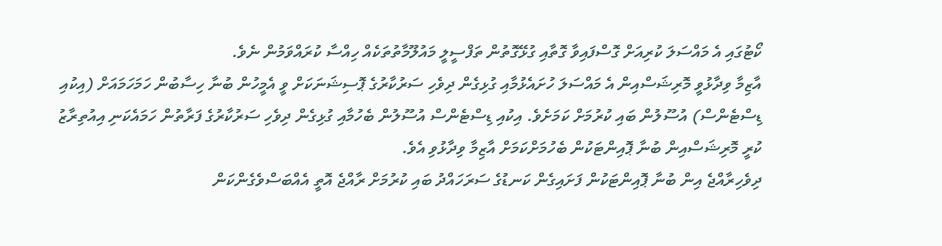ކޯޓުގައި އެ މައްސަލަ ކުރިއަށް ގޮސްފައިވާ ގޮތާއި ގުޅޭގޮތުން ތަފްސީލީ މައުލޫމާތުތަކެއް ހިއްސާ ކުރައްވަމުން ނެވެ.
އާޒިމާ ވިދާޅުވީ މޮރިޝަސްއިން އެ މައްސަލަ ހުށައެޅުމާއި ގުޅިގެން ދިވެހި ސަރުކާރުގެ ޕޮސިޝަނަކަށް ވީ އެމީހުން ބުނާ ހިސާބުން ހަމަހަމައަށް (އިކުއި ޑިސްޓެންސް) އުސޫލުން ބައި ކުރުމަށް ކަމަށެވެ. އިކުއި ޑިސްޓެންސް އުސޫލުން ބެހުމާއި ގުޅިގެން ދިވެހި ސަރުކާރުގެ ފަރާތުން ހަމައެކަނި އިއުތިރާޒު ކުރީ މޮރިޝަސްއިން ބުނާ ޕޮއިންޓަކުން ބެހުމަށްކަމަށް އާޒިމާ ވިދާޅުވި އެވެ.
ދިވެހިރާއްޖެ އިން ބުނާ ޕޮއިންޓަކުން ފަށައިގެން ކަނޑުގެ ސަރަހައްދު ބައި ކުރުމަށް ރާއްޖެ އޮތީ އެއްބަސްވެގެންކަން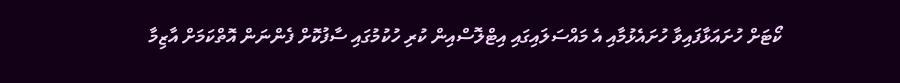ކޯޓަށް ހުށައަޅާފައިވާ ހުށައެޅުމާއި އެ މައްސަލައިގައި އިޓްލޮސްއިން ކުރި ހުކުމުގައި ސާފުކޮށް ފެންނަން އޮތްކަމަށް އާޒިމާ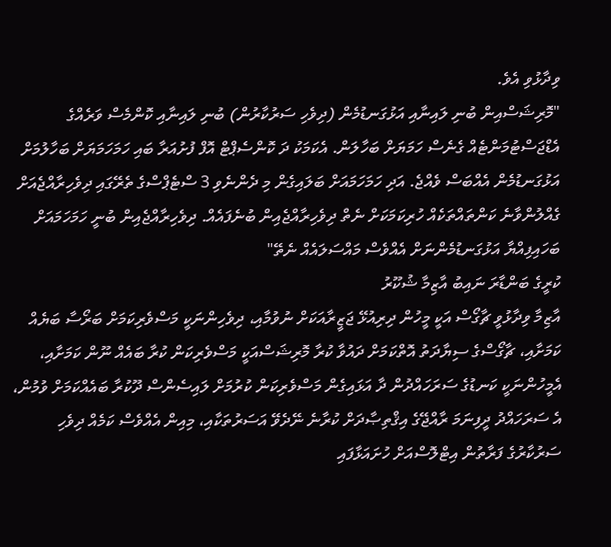ވިދާޅުވި އެވެ.
"މޮރިޝަސްއިން ބުނި ލައިނާއި އަޅުގަނޑުމެން (ދިވެހި ސަރުކާރުން) ބުނި ލައިނާއި ކޮންމެސް ވަރެއްގެ އެޑްޖަސްޓުމަންޓެއް ގެނެސް ހަމަޔަށް ބަހާލަން. އެކަމަކު ދަ ކޮންސެޕްޓް އޮފް ފުށުއަރާ ބައި ހަމަހަމަޔަށް ބަހާލުމަށް އަޅުގަނޑުމެން އެއްބަސް ވެއްޖެ. އަދި ހަމަހަމައަށް ބަލައިގެން މި ދެންނެވި 3 ސްޓެޕްސްގެ ތެރޭގައި ދިވެހިރާއްޖެއަށް ގެއްލުންވާނެ ކަންތައްތަކެއް ހުރިކަމަކަށް ނެތް ދިވެހިރާއްޖެއިން ބުނެފައެއް. ދިވެހިރާއްޖެއިން ބުނީ ހަމަހަމައަށް ބަހައިފިއްޔާ އަޅުގަނޑުމެންނަށް އެއްވެސް މައްސަލައެއް ނެތޭ"
ކުރީގެ ބަންޑާރަ ނައިބު އާޒިމާ ޝުކޫރު
އާޒިމާ ވިދާޅުވީ ޗާގޯސް އަކީ މީހުން ދިރިއުޅޭ ޖަޒީރާއަކަށް ނުވުމާއި، ދިވެހިންނަކީ މަސްވެރިކަމަށް ބަރޯސާ ބަޔެއް ކަމަށާއި، ޗާގޯސްގެ ސިޔާދަތު އޮތްކަމަށް ދައުވާ ކުރާ މޮރިޝަސްއަކީ މަސްވެރިކަން ކުރާ ބައެއް ނޫން ކަމަށާއި، އެމީހުންނަކީ ކަނޑުގެ ސަރަހައްދުން ދާ އަޅައިގެން މަސްވެރިކަން ކުރުމަށް ލައިސެންސް ދޫކުރާ ބައެއްކަމަށް ވުމުން، އެ ސަރަހައްދު ދީފިނަމަ ރާއްޖޭގެ އިޤްތިޞާދަށް ކުރާނެ ނޭދެވޭ އަސަރުތަކާއި، މިއިން އެއްވެސް ކަމެއް ދިވެހި ސަރުކާރުގެ ފަރާތުން އިޓްލޮސްއަށް ހުށައަޅާފައި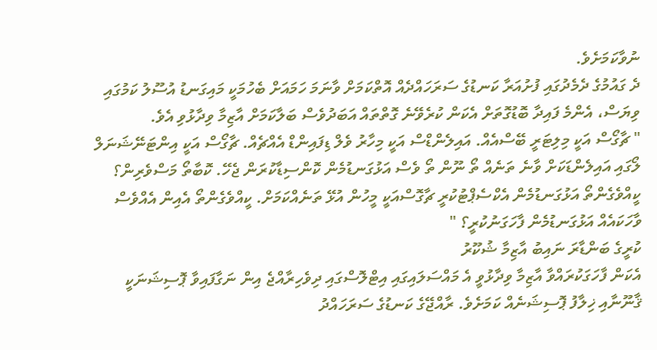ނުވާކަމަށެވެ.
ދެ ގައުމުގެ ދެމެދުގައި ފުށުއަރާ ކަނޑުގެ ސަރަހައްދެއް އޮތްކަމަށް ވާނަމަ ހަމައަށް ބެހުމަކީ މައިގަނޑު އުސޫލު ކަމުގައި ވިޔަސް، އެންމެ ފައިދާ ބޮޑުގޮތަށް އެކަން ކުރެވޭނެ ގޮތްތައް އަބަދުވެސް ބަލާކަމަށް އާޒިމާ ވިދާޅުވި އެވެ.
" ޗާގޯސް އަކީ މިލިޓަރީ ބޭސްއެއް. އައިލެންޑްސް އަކީ މިހާރު ވެލް ޑިފައިންޑް އެއްޗެއް. ޗާގޯސް އަކީ އިންޓަނޭޝަނަލް ލޯގައި އައިލެންޑަކަށް ވާނެ ތަނެއް ތޯ ނޫން ތޯ ވެސް އަޅުގަނޑުމެން ކޮންސިޑާކުރަން ޖެހޭ. ކޮބާތޯ މަސްވެރިން؟ ކީއްވެގެންތޯ އަޅުގަނޑުމެން އެކްސެޕްޓުކުރީ ޗާގޮސްއަކީ މީހުން އުޅޭ ތަނެއްކަމަށް. ކީއްވެގެންތޯ އެއިން އެއްވެސް ވާހަކައެއް އަޅުގަނޑުމެން ފާހަގަނުކުރީ؟ "
ކުރީގެ ބަންޑާރަ ނައިބު އާޒިމާ ޝުކޫރު
އެކަން ފާހަގަކުރައްވާ އާޒިމާ ވިދާޅުވީ އެ މައްސަލައިގައި އިޓްލޮސްގައި ދިވެހިރާއްޖެ އިން ނަގާފައިވާ ޕޮސިޝަނަކީ ޤާނޫނާއި ޚިލާފު ޕޮސިޝަނެއް ކަމަށެވެ. ރާއްޖޭގެ ކަނޑުގެ ސަރަހައްދު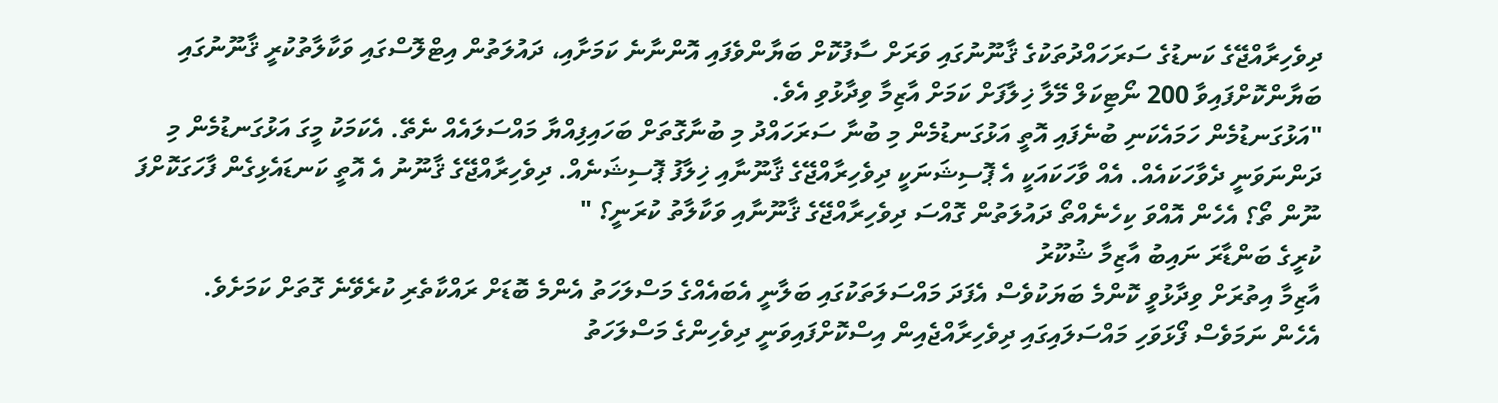ދިވެހިރާއްޖޭގެ ކަނޑުގެ ސަރަހައްދުތަކުގެ ޤާނޫނުގައި ވަރަށް ސާފުކޮށް ބަޔާންވެފައި އޮންނާނެ ކަމަށާއި، ދައުލަތުން އިޓްލޮސްގައި ވަކާލާތުކުރީ ޤާނޫނުގައި ބަޔާންކޮށްފައިވާ 200 ނޯޓިކަލް މޭލާ ޚިލާފަށް ކަމަށް އާޒިމާ ވިދާޅުވި އެވެ.
"އަޅުގަނޑުމެން ހަމައެކަނި ބުނެފައި އޮތީ އަޅުގަނޑުމެން މި ބުނާ ސަރަހައްދު މި ބުނާގޮތަށް ބަހައިފިއްޔާ މައްސަލައެއް ނެތޭ. އެކަމަކު މީގަ އަޅުގަނޑުމެން މި ދަންނަވަނީ ދެވާހަކައެއް. އެއް ވާހަކައަކީ އެ ޕޮސިޝަނަކީ ދިވެހިރާއްޖޭގެ ޤާނޫނާއި ޚިލާފު ޕޮސިޝަނެއް. ދިވެހިރާއްޖޭގެ ޤާނޫނު އެ އޮތީ ކަނޑައެޅިގެން ފާހަގަކޮށްފަ ނޫން ތޯ؟ އެހެން އޮއްވަ ކިހެނެއްތޯ ދައުލަތުން ގޮއްސަ ދިވެހިރާއްޖޭގެ ޤާނޫނާއި ވަކާލާތު ކުރަނީ؟ "
ކުރީގެ ބަންޑާރަ ނައިބު އާޒިމާ ޝުކޫރު
އާޒިމާ އިތުރަށް ވިދާޅުވީ ކޮންމެ ބަޔަކުވެސް އެފަދަ މައްސަލަތަކުގައި ބަލާނީ އެބައެއްގެ މަސްލަހަތު އެންމެ ބޮޑަށް ރައްކާތެރި ކުރެވޭނެ ގޮތަށް ކަމަށެވެ.
އެހެން ނަމަވެސް ފޯޅަވަހި މައްސަލައިގައި ދިވެހިރާއްޖެއިން އިސްކޮށްފައިވަނީ ދިވެހިންގެ މަސްލަހަތު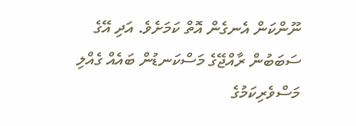ނޫންކަން އެނގެން އޮތް ކަމަށެވެ. އަދި އޭގެ ސަބަބުން ރާއްޖޭގެ މަސްކަނޑުން ބައެއް ގެއްލި މަސްވެރިކަމުގެ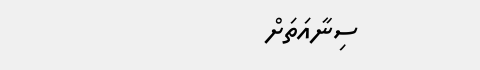ސިނާއަތަށް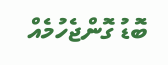ބޮޑު ގޮންޖެހުމެއް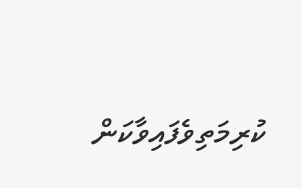ކުރިމަތިވެފައިވާކަން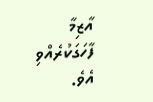އާޒިމާ ފާހަގަކުރެއްވި އެވެ.